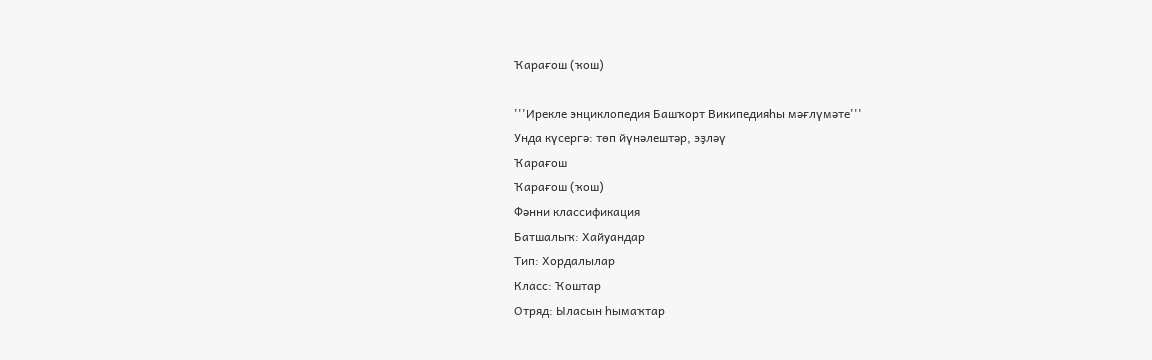Ҡарағош (ҡош)

'''Ирекле энциклопедия Башҡорт Википедияһы мәғлүмәте'''
Унда күсергә: төп йүнәлештәр, эҙләү
Ҡарағош
Ҡарағош (ҡош)
Фәнни классификация
Батшалыҡ: Хайуандар
Тип: Хордалылар
Класс: Ҡоштар
Отряд: Ыласын һымаҡтар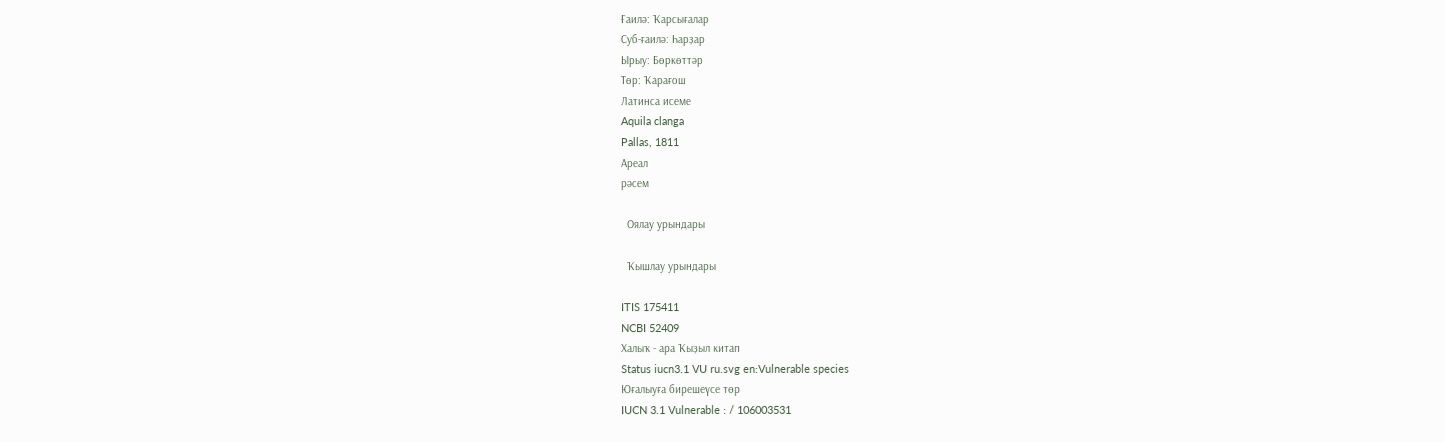Ғаилә: Ҡарсығалар
Суб-ғаилә: Һарҙар
Ырыу: Бөркөттәр
Төр: Ҡарағош
Латинса исеме
Aquila clanga
Pallas, 1811
Ареал
рәсем

  Оялау урындары

  Ҡышлау урындары

ITIS 175411
NCBI 52409
Халыҡ - ара Ҡыҙыл китап
Status iucn3.1 VU ru.svg en:Vulnerable species
Юғалыуға бирешеүсе төр
IUCN 3.1 Vulnerable : / 106003531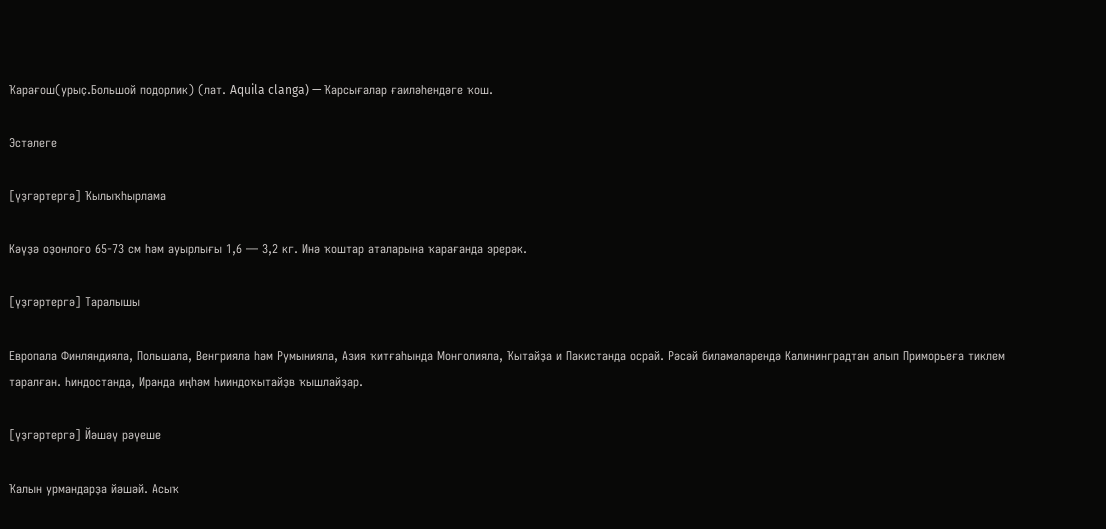Ҡарағош(урыҫ.Большой подорлик) (лат. Aquila clanga) — Ҡарсығалар ғаиләһендәге ҡош.

Эстәлеге

[үҙгәртергә] Ҡылыҡһырлама

Кәүҙә оҙонлоғо 65-73 см һәм ауырлығы 1,6 — 3,2 кг. Инә ҡоштар аталарына ҡарағанда эрерәк.

[үҙгәртергә] Таралышы

Европала Финляндияла, Польшала, Венгрияла һәм Румынияла, Азия ҡитғаһында Монголияла, Ҡытайҙа и Пакистанда осрай. Рәсәй биләмәләрендә Калининградтан алып Приморьеға тиклем таралған. Һиндостанда, Иранда иңһәм Һииндоҡытайҙв ҡышлайҙар.

[үҙгәртергә] Йәшәү рәүеше

Ҡалын урмандарҙа йәшәй. Асыҡ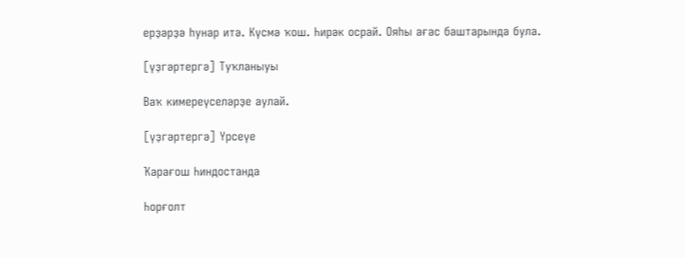ерҙәрҙә һунар итә. Күсмә ҡош. Һирәк осрай. Ояһы ағас баштарында була.

[үҙгәртергә] Туҡланыуы

Ваҡ кимереүселәрҙе аулай.

[үҙгәртергә] Үрсеүе

Ҡарағош Һиндостанда

Һорғолт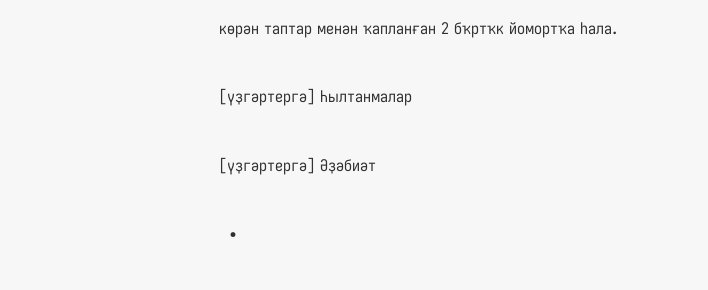көрән таптар менән ҡапланған 2 бҡртҡк йомортҡа һала.

[үҙгәртергә] Һылтанмалар

[үҙгәртергә] Әҙәбиәт

  •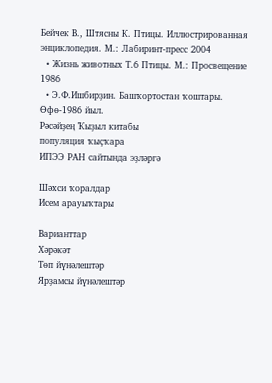Бейчек В., Штясны К. Птицы. Иллюстрированная энциклопедия. М.: Лабиринт-пресс 2004
  • Жизнь животных Т.6 Птицы. М.: Просвещение 1986
  • Э.Ф.Ишбирҙин. Башҡортостан ҡоштары. Өфө-1986 йыл.
Рәсәйҙең Ҡыҙыл китабы
популяция ҡыҫҡара
ИПЭЭ РАН сайтында эҙләргә

Шәхси ҡоралдар
Исем арауыҡтары

Варианттар
Хәрәкәт
Төп йүнәлештәр
Ярҙамсы йүнәлештәр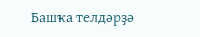Башҡа телдәрҙә